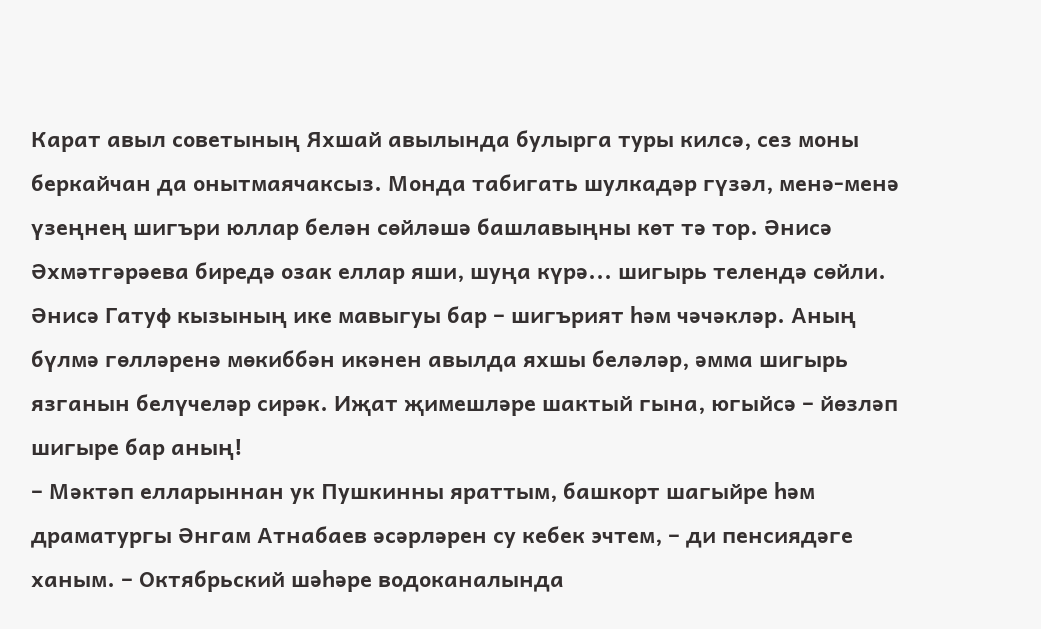Карат авыл советының Яхшай авылында булырга туры килсә, сез моны беркайчан да онытмаячаксыз. Монда табигать шулкадәр гүзәл, менә-менә үзеңнең шигъри юллар белән сөйләшә башлавыңны көт тә тор. Әнисә Әхмәтгәрәева биредә озак еллар яши, шуңа күрә... шигырь телендә сөйли.
Әнисә Гатуф кызының ике мавыгуы бар – шигърият һәм чәчәкләр. Аның бүлмә гөлләренә мөкиббән икәнен авылда яхшы беләләр, әмма шигырь язганын белүчеләр сирәк. Иҗат җимешләре шактый гына, югыйсә – йөзләп шигыре бар аның!
– Мәктәп елларыннан ук Пушкинны яраттым, башкорт шагыйре һәм драматургы Әнгам Атнабаев әсәрләрен су кебек эчтем, – ди пенсиядәге ханым. – Октябрьский шәһәре водоканалында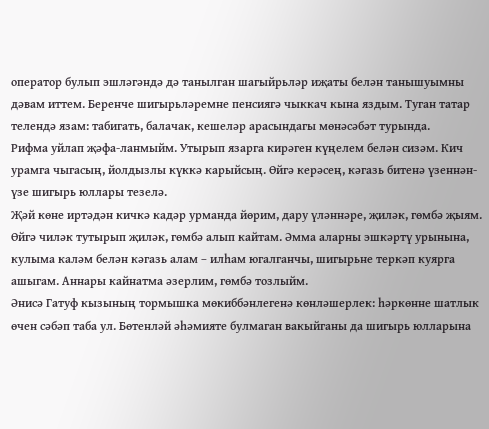оператор булып эшләгәндә дә танылган шагыйрьләр иҗаты белән танышуымны дәвам иттем. Беренче шигырьләремне пенсиягә чыккач кына яздым. Туган татар телендә язам: табигать, балачак, кешеләр арасындагы мөнәсәбәт турында.
Рифма уйлап җәфа-ланмыйм. Утырып язарга кирәген күңелем белән сизәм. Кич урамга чыгасың, йолдызлы күккә карыйсың. Өйгә керәсең, кәгазь битенә үзеннән-үзе шигырь юллары тезелә.
Җәй көне иртәдән кичкә кадәр урманда йөрим, дару үләннәре, җиләк, гөмбә җыям. Өйгә чиләк тутырып җиләк, гөмбә алып кайтам. Әмма аларны эшкәртү урынына, кулыма каләм белән кәгазь алам – илһам югалганчы, шигырьне теркәп куярга ашыгам. Аннары кайнатма әзерлим, гөмбә тозлыйм.
Әнисә Гатуф кызының тормышка мөкиббәнлегенә көнләшерлек: һәркөнне шатлык өчен сәбәп таба ул. Бөтенләй әһәмияте булмаган вакыйганы да шигырь юлларына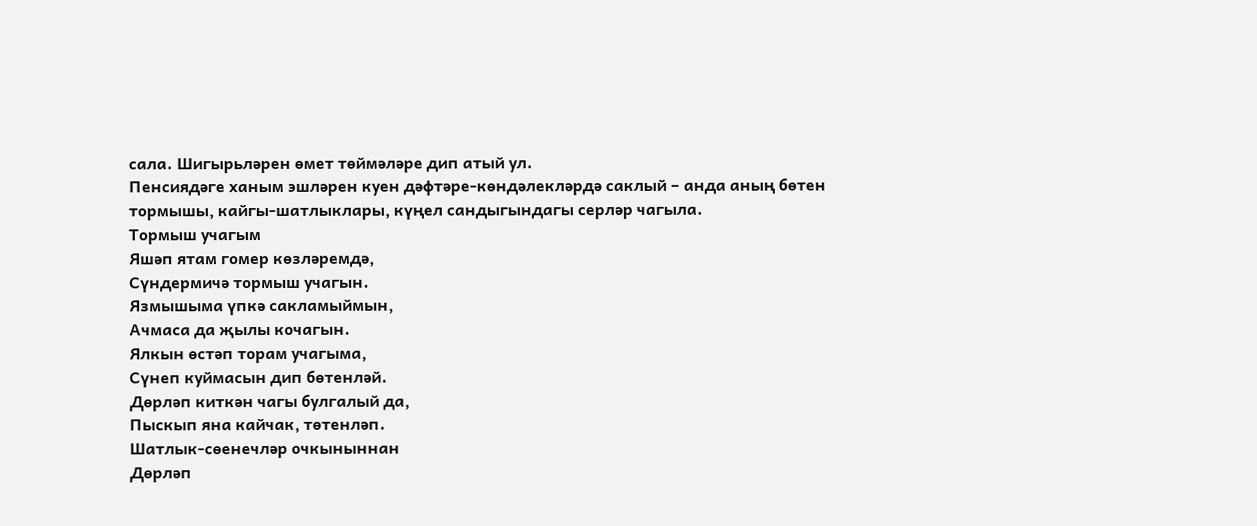сала. Шигырьләрен өмет төймәләре дип атый ул.
Пенсиядәге ханым эшләрен куен дәфтәре-көндәлекләрдә саклый – анда аның бөтен тормышы, кайгы-шатлыклары, күңел сандыгындагы серләр чагыла.
Тормыш учагым
Яшәп ятам гомер көзләремдә,
Сүндермичә тормыш учагын.
Язмышыма үпкә сакламыймын,
Ачмаса да җылы кочагын.
Ялкын өстәп торам учагыма,
Сүнеп куймасын дип бөтенләй.
Дөрләп киткән чагы булгалый да,
Пыскып яна кайчак, төтенләп.
Шатлык-сөенечләр очкыныннан
Дөрләп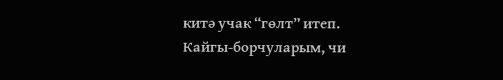китә учак “гөлт” итеп.
Кайгы-борчуларым, чи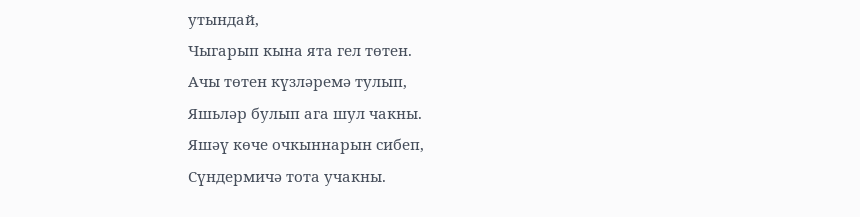утындай,
Чыгарып кына ята гел төтен.
Ачы төтен күзләремә тулып,
Яшьләр булып ага шул чакны.
Яшәү көче очкыннарын сибеп,
Сүндермичә тота учакны.